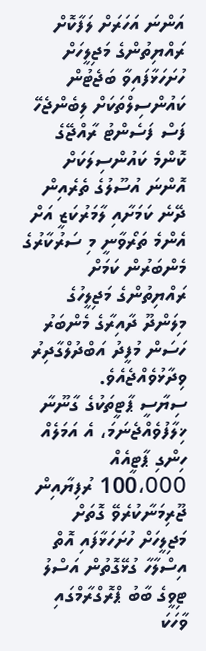އަންނަ އަހަރަށް ލަފާކޮށް ރައްޔިތުންގެ މަޖިލީހަށް ހުށަހަޅާފައިވާ ބަޖެޓުން ކައުންސިލްތަކަށް ލިބެންޖެހޭ ފަސް ފަސެންޓު ރާއްޖޭގެ ކޮންމެ ކައުންސިލަކަށް އޮންނަ އުސޫލުގެ ތެރެއިން ދޭނެ ކަމަށާއި ލާމަރުކަޒީ އަށް އެންމެ ތަރޯވާނީ މި ސަރުކާރުގެ މެންބަރުން ކަމަށް ރައްޔިތުންގެ މަޖިލީހުގެ މިލަންދޫ ދާއިރާގެ މެންބަރު ހަސަން މުފީދު އަބްދުލްގާދިރު ވިދާޅުވެއްޖެއެވެ.
ސިޔާސީ ޕާޓީތަކުގެ ގާނޫނާ ޚިލާފުވެއްޖެނަމަ، އެ އަމަލެއް ހިންގި ޕާޓީއެއް 100،000 ރުފިޔާއިން ޖޫރިމަނާކުރެވޭ ގޮތަށް މަޖިލީހަށް ހުށަހަޅާފައި އޮތް އިސްލާހާ ގުޅޭގޮތުން އަސްލު ޓިވީގެ ބާބު ޕްރޮގްރާމްގައި ވާހަކަ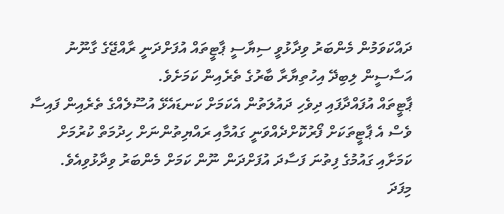ދައްކަވަމުން މެންބަރު ވިދާޅުވީ ސިޔާސީ ޕާޓީތައް އުފަށްދަނީ ރާއްޖޭގެ ގާނޫނު އަސާސީން ލިބިދޭ އިހުތިޔާރާ ބާރުގެ ތެރެއިން ކަމަށެވެ.
ޕާޓީތައް އުފައްދާފައި ދިވެހި ދައުލަތުން އެކަމަށް ކަނޑައެޅޭ އުސޫލެއްގެ ތެރެއިން ފައިސާ ވެސް އެ ޕާޓީތަކަށް ފޯރުކޮށްދެއްވަނީ ގައުމާއި ރައްޔިތުންނަށް ހިދުމަތް ކުރުމަށް ކަމަށާއި ގައުމުގެ ފިތުނަ ފަސާދަ އުފަށްދަން ނޫން ކަމަށް މެންބަރު ވިދާޅުވިއެވެ.
މިފަދަ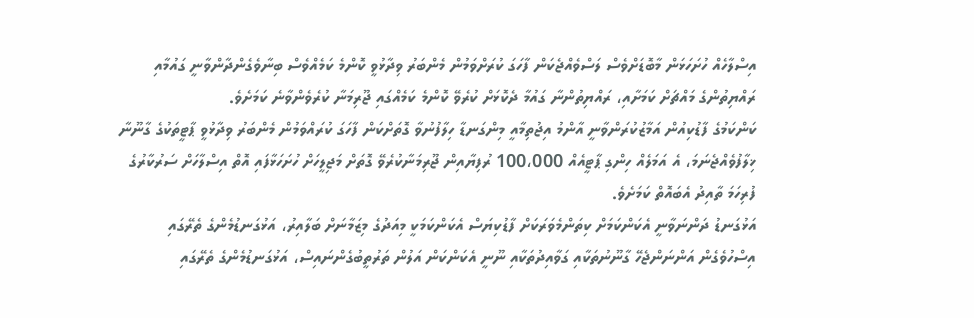އިސްލާހެއް ހުށަހަޅަން މާބޮޑަށްވެސް ލަސްވެއްޖެކަން ފާހަގަ ކުރަށްވަމުން މެންބަރު ވިދާޅުވީ ކޮންމެ ކަމެއްވެސް ބިނާވެގެންދާންވާނީ ގައުމާއި ރައްޔިތުންގެ މައްޗަށް ކަމަށާއި، ރައްޔިތުންނާ ގައުމާ ދެކޮޅަށް ކުރެވޭ ކޮންމެ ކަމެއްގައި ޖޫރިމަނާ ކުރެވެންވާނެ ކަމަށެވެ.
ކަންކަމުގެ ފާޑުކިއުން އަމާޒުކުރަންވާނީ އާންމު އިޖުތިމާއީ މިންގަނޑާ ހިލާފުނުވާ ގޮތަށްކަން ފާހަގަ ކުރައްވަމުން މެންބަރު ވިދާޅުވީ ޕާޓީތަކުގެ ގާނޫނާ ޚިލާފުވެއްޖެނަމަ، އެ އަމަލެއް ހިންގި ޕާޓީއެއް 100،000 ރުފިޔާއިން ޖޫރިމަނާކުރެވޭ ގޮތަށް މަޖިލީހަށް ހުށަހަޅާފައި އޮތް އިސްލާހަށް ސަރުކާރުގެ ފުރިހަމަ ތާއިދު އެބައޮތް ކަމަށެވެ.
އަޅުގަނޑު ދަންނަވާނީ އެކަންކަމަށް ކިތަންމެވަރަކަށް ފާޑުކިޔަސް އެކަންކަމަކީ މިއަދުގެ މިޒަމާނަށް ބަލާއިރު، އަޅުގަނޑުމެންގެ ތެރޭގައި އިސްހުވެގެން އަންނަންޖެހޭ ގާނޫނުތަކާއި ގަވާއިދުތަކާއި ނޫނީ އެކަންކަން އަލުން ތަރުތީބުގެންނައިސް، އަޅުގަނޑުމެންގެ ތެރޭގައި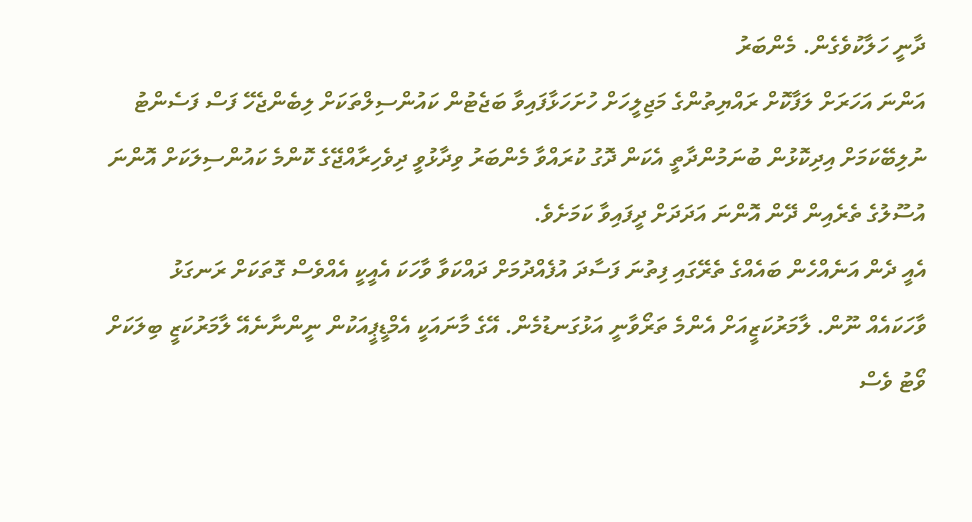ދާނީ ހަލާކުވެގެން. މެންބަރު
އަންނަ އަހަރަށް ލަފާކޮށް ރައްޔިތުންގެ މަޖިލީހަށް ހުށަހަޅާފައިވާ ބަޖެޓުން ކައުންސިލްތަކަށް ލިބެންޖެހޭ ފަސް ފަސެންޓު ނުލިބޭކަމަށް އިދިކޮޅުން ބުނަމުންދާތީ އެކަން ދޮގު ކުރައްވާ މެންބަރު ވިދާޅުވީ ދިވެހިރާއްޖޭގެ ކޮންމެ ކައުންސިލަކަށް އޮންނަ އުސޫލުގެ ތެރެއިން ދޭން އޮންނަ އަދަދަށް ދީފައިވާ ކަމަށެވެ.
އެއީ ދެން އަނެއްހެން ބައެއްގެ ތެރޭގައި ފިތުނަ ފަސާދަ އުފެއްދުމަށް ދައްކަވާ ވާހަކަ އެއީކީ އެއްވެސް ގޮތަކަށް ރަނގަޅު ވާހަކައެއް ނޫން. ލާމަރުކަޒީއަށް އެންމެ ތަރޯވާނީ އަޅުގަނޑުމެން. އޭގެ މާނައަކީ އެމްޑީޕީއަކުން ނީންނާނެއޭ ލާމަރުކަޒީ ބިލަކަށް ވޯޓު ވެސް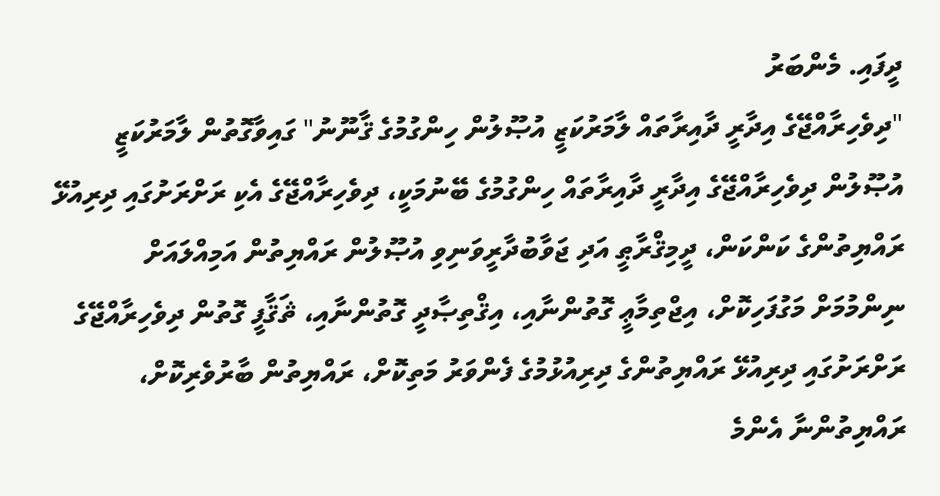ދީފައި. މެންބަރު
"ދިވެހިރާއްޖޭގެ އިދާރީ ދާއިރާތައް ލާމަރުކަޒީ އުޞޫލުން ހިންގުމުގެ ޤާނޫނު" ގައިވާގޮތުން ލާމަރުކަޒީ އުޞޫލުން ދިވެހިރާއްޖޭގެ އިދާރީ ދާއިރާތައް ހިންގުމުގެ ބޭނުމަކީ، ދިވެހިރާއްޖޭގެ އެކި ރަށްރަށުގައި ދިރިއުޅޭ ރައްޔިތުންގެ ކަންކަން، ދީމިޤްރާޠީ އަދި ޖަވާބުދާރީވަނިވި އުޞޫލުން ރައްޔިތުން އަމިއްލައަށް ނިންމުމަށް މަގުފަހިކޮށް، އިޖްތިމާޢީ ގޮތުންނާއި، އިޤްތިޞާދީ ގޮތުންނާއި، ޘަޤާފީ ގޮތުން ދިވެހިރާއްޖޭގެ ރަށްރަށުގައި ދިރިއުޅޭ ރައްޔިތުންގެ ދިރިއުޅުމުގެ ފެންވަރު މަތިކޮށް، ރައްޔިތުން ބާރުވެރިކޮށް، ރައްޔިތުންނާ އެންމެ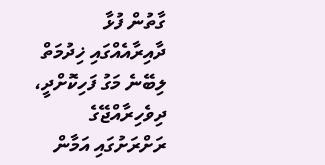ގާތުން ފުޅާ ދާއިރާއެއްގައި ޚިދުމަތް ލިބޭނެ މަގު ފަހިކޮށްދީ، ދިވެހިރާއްޖޭގެ ރަށްރަށުގައި އަމާން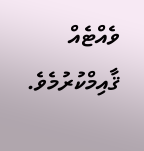ވެއްޓެއް ޤާއިމްކުރުމެވެ.